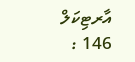އާރޓިކަލް 146 :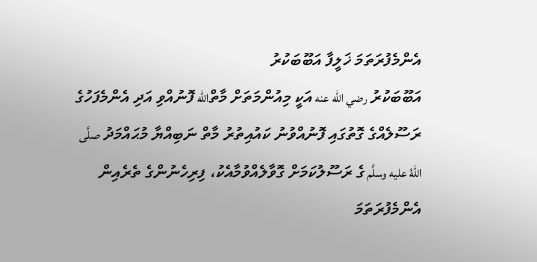އެންމެފުރަތަމަ ޚަލީފާ އަބޫބަކުރު
އަބޫބަކުރު رضي الله عنه އަކީ މިއުންމަތަށް މާތްالله ފޮނުއްވި އަދި އެންމެފަހުގެ ރަސޫލެއްގެ ގޮތުގައި ފޮނުއްވުނު ކައުއިތުރު މާތް ނަބިއްޔާ މުޙައްމަދު صلَّى اللهُ عليه وسلَّم ގެ ރަސޫލުކަމަށް ގޮވާލެއްވުމާއެކު، ފިރިހެނުންގެ ތެރެއިން އެންމެފުރަތަމަ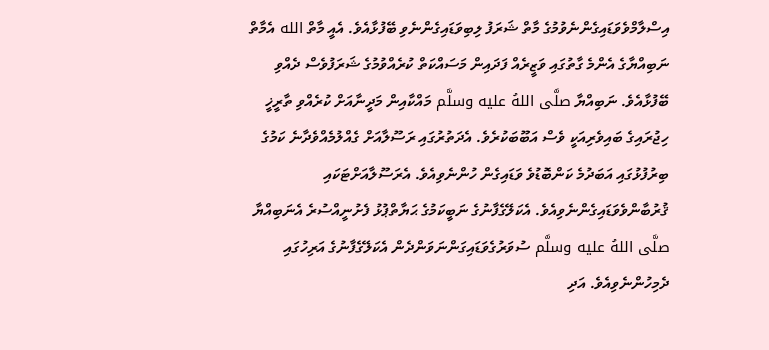އިސްލާމްވެވަޑައިގެންނެވުމުގެ މާތް ޝަރަފު ލިބިވަޑައިގެންނެވި ބޭފުޅާއެވެ. އެއީ މާތް الله އެމާތް ނަބިއްޔާގެ އެންމެ ގާތުގައި ވަޒީރެއް ފަދައިން މަސައްކަތް ކުރެއްވުމުގެ ޝަރަފުވެސް ދެއްވި ބޭފުޅާއެވެ. ނަބިއްޔާ صلَّى اللهُ عليه وسلَّم މައްކާއިން މަދީނާއަށް ކުރެއްވި ތާރީޚީ ހިޖުރައިގެ ބައިވެރިއަކީ ވެސް އަބޫބަކުރެވެ. އެދަތުރުގައި ރަސޫލާއަށް ގެއްލުމެއްވެދާނެ ކަމުގެ ބިރުފުޅުގައި އަބަދުމެ ކަންބޮޑުވެ ވަޑައިގެން ހުންނެވިއެވެ. އެރަސޫލާއަށްޓަކައި ޤުރުބާންވެވަޑައިގެންނެވިއެވެ. އެކަލޭގެފާނުގެ ނަބީކަމުގެ ޙަޔާތްޕުޅު ފެށުނީއްސުރެ އެނަބިއްޔާ صلَّى اللهُ عليه وسلَّم ސުވަރުގެވަޑައިގަންނަވަންދެން އެކަލޭގެފާނުގެ އަރިހުގައި ދެމިހުންނެވިއެވެ. އަދި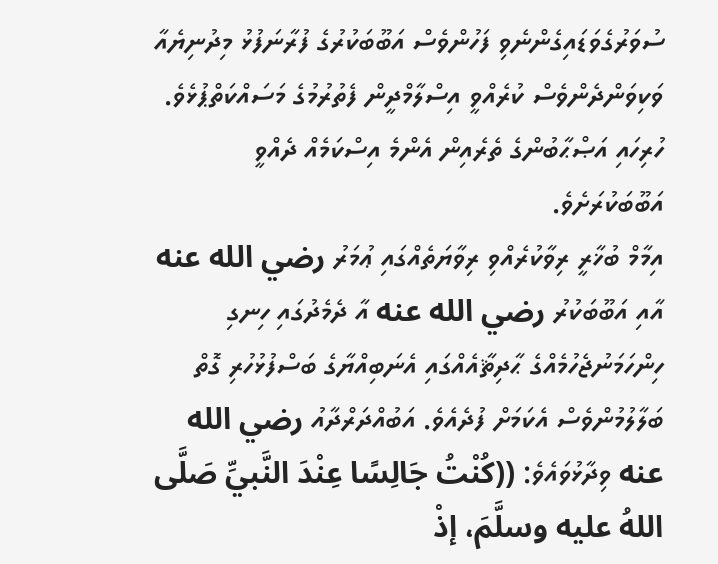ސުވަރުގެވަޑައިގެންނެވި ފަހުންވެސް އަބޫބަކުރުގެ ފުރާނަފުޅު މިދުނިޔެއާ ވަކިވަންދެންވެސް ކުރެއްވީ އިސްލާމްދީން ފެތުރުމުގެ މަސައްކަތްޕުޅެވެ. ހުރިހައި އަޞްޙާބުންގެ ތެރެއިން އެންމެ އިސްކަމެއް ދެއްވީ އަބޫބަކުރަށެވެ.
އިމާމް ބުޚާރީ ރިވާކުރެއްވި ރިވާޔަތެއްގައި ޢުމަރު رضي الله عنه އާއި އަބޫބަކުރު رضي الله عنه އާ ދެމެދުގައި ހިނގި ހިންހަމަނުޖެހުމެއްގެ ޙާދިޘާއެއްގައި އެނަބިއްޔާގެ ބަސްފުޅުހުރި ގޮތް ބަލާލުމުންވެސް އެކަމަށް ފުދެއެވެ. އަބުއްދަރްދާއު رضي الله عنه ވިދާޅުވައެވެ: ((كُنْتُ جَالِسًا عِنْدَ النَّبيِّ صَلَّى اللهُ عليه وسلَّمَ، إذْ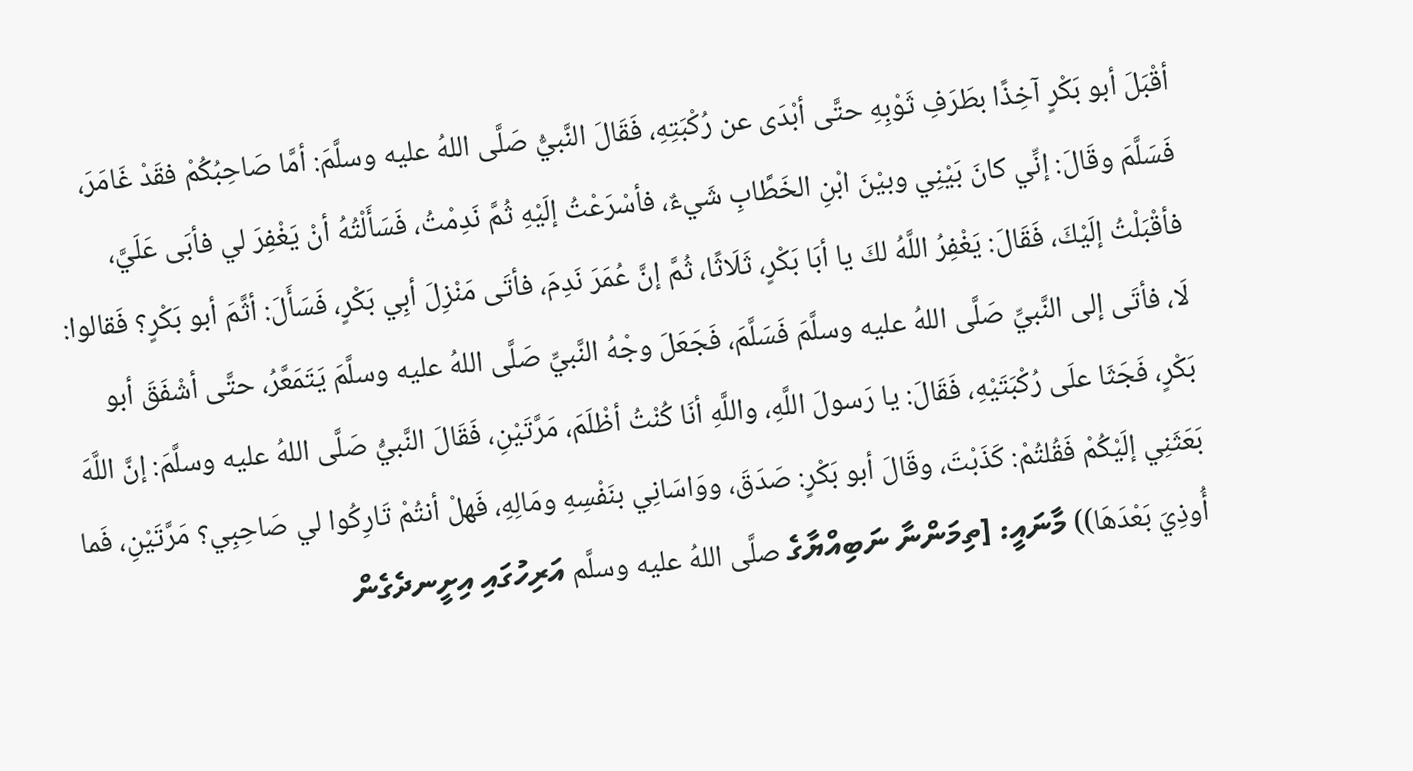أقْبَلَ أبو بَكْرٍ آخِذًا بطَرَفِ ثَوْبِهِ حتَّى أبْدَى عن رُكْبَتِهِ، فَقَالَ النَّبيُّ صَلَّى اللهُ عليه وسلَّمَ: أمَّا صَاحِبُكُمْ فقَدْ غَامَرَ، فَسَلَّمَ وقَالَ: إنِّي كانَ بَيْنِي وبيْنَ ابْنِ الخَطَّابِ شَيءٌ، فأسْرَعْتُ إلَيْهِ ثُمَّ نَدِمْتُ، فَسَأَلْتُهُ أنْ يَغْفِرَ لي فأبَى عَلَيَّ، فأقْبَلْتُ إلَيْكَ، فَقَالَ: يَغْفِرُ اللَّهُ لكَ يا أبَا بَكْرٍ، ثَلَاثًا، ثُمَّ إنَّ عُمَرَ نَدِمَ، فأتَى مَنْزِلَ أبِي بَكْرٍ، فَسَأَلَ: أثَّمَ أبو بَكْرٍ؟ فَقالوا: لَا، فأتَى إلى النَّبيِّ صَلَّى اللهُ عليه وسلَّمَ فَسَلَّمَ، فَجَعَلَ وجْهُ النَّبيِّ صَلَّى اللهُ عليه وسلَّمَ يَتَمَعَّرُ، حتَّى أشْفَقَ أبو بَكْرٍ، فَجَثَا علَى رُكْبَتَيْهِ، فَقَالَ: يا رَسولَ اللَّهِ، واللَّهِ أنَا كُنْتُ أظْلَمَ، مَرَّتَيْنِ، فَقَالَ النَّبيُّ صَلَّى اللهُ عليه وسلَّمَ: إنَّ اللَّهَ بَعَثَنِي إلَيْكُمْ فَقُلتُمْ: كَذَبْتَ، وقَالَ أبو بَكْرٍ: صَدَقَ، ووَاسَانِي بنَفْسِهِ ومَالِهِ، فَهلْ أنتُمْ تَارِكُوا لي صَاحِبِي؟ مَرَّتَيْنِ، فَما أُوذِيَ بَعْدَهَا)) މާނައީ: [ތިމަންނާ ނަބިއްޔާގެ صلَّى اللهُ عليه وسلَّم އަރިހުގައި އިށީނދެގެން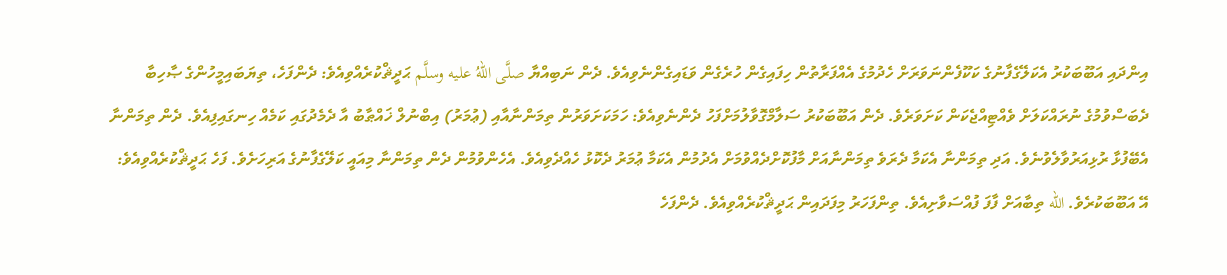އިންދައި އަބޫބަކުރު އެކަލޭގެފާނުގެ ކަކޫފެންނަވަރަށް ހެދުމުގެ އެއްފަރާތުން ހިފައިގެން ހުރެގެން ވަޑައިގެންނެވިއެވެ. ދެން ނަބިއްޔާ صلَّى اللهُ عليه وسلَّم ޙަދީޘްކުރެއްވިއެވެ: ދެންފަހެ، ތިޔަބައިމީހުންގެ ޞާހިބާ ދެބަސްވުމުގެ ނުރައްކަލަށް ވެއްޓިއްޖެކަން ކަށަވަރެވެ. ދެން އަބޫބަކުރު ސަލާމްގޮވާލުމަށްފަހު ދެންނެވިއެވެ: ހަމަކަށަވަރުން ތިމަންނާއާއި (ޢުމަރު) އިބްނުލް ޚައްޠާބު އާ ދެމެދުގައި ކަމެއް ހިނގައިފިއެވެ. ދެން ތިމަންނާ އެބޭފުޅާ ރުޅިއަރުވާލެވުނެވެ. އަދި ތިމަންނާ އެކަމާ ދެރަވެ ތިމަންނާއަށް މާފުކޮށްދެއްވުމަށް އެދުމުން އެކަމާ ޢުމަރު ދެކޮޅު ހެއްދެވިއެވެ. އެހެންވުމުން ދެން ތިމަންނާ މިއައީ ކަލޭގެފާނުގެ އަރިހަށެވެ. ފަހެ ޙަދީޘްކުރެއްވިއެވެ: އޭ އަބޫބަކުރެވެ. الله ތިބާއަށް ފާފަ ފުއްސަވާށިއެވެ. ތިންފަހަރު މިފަދައިން ޙަދީޘްކުރެއްވިއެވެ. ދެންފަހެ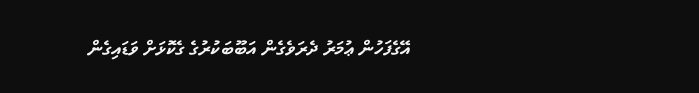އޭގެފަހުން ޢުމަރު ދެރަވެގެން އަބޫބަކުރުގެ ގެކޮޅަށް ވަޑައިގެން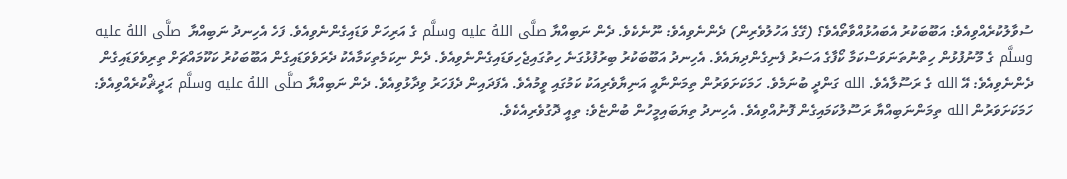ސުވާލުކުރެއްވިއެވެ: އަބޫބަކުރު އެބައުޅުއްވާތޯއެވެ؟ (ގޭގެ އަހުލުވެރިން) ދެންނެވިއެވެ: ނޫނެކެވެ. ދެން ނަބިއްޔާ صلَّى اللهُ عليه وسلَّم ގެ އަރިހަށް ވަޑައިގެންނެވިއެވެ. ފަހެ އެހިނދު ނަބިއްޔާ  صلَّى اللهُ عليه وسلَّم ގެ މޫނުފުޅުން ހިތްނުތަނަވަސްކަމާ ކޯފާގެ އަސަރު ފެނިގެންދިޔައެވެ. އެހިނދު އަބޫބަކުރު ބިރުފުޅުގަނެ ހިތުގައިޖެހިވަޑައިގެންނެވިއެވެ. ދެން ނިކަމެތިކަމާއެކު ދެރަވެވަޑައިގެން އަބޫބަކުރު ކަކޫމައްޗަށް ތިރިވެވަޑައިގެން ދެންނެވިއެވެ: އޭ الله ގެ ރަސޫލާއެވެ. الله ގަންދީ ބުނަމެވެ. ހަމަކަށަވަރުން ތިމަންނާއީ އަނިޔާވެރިއަކު ކަމުގައި ވީމުއެވެ. އެފަދައިން ދެފަހަރު ވިދާޅުވިއެވެ. ދެން ނަބިއްޔާ صلَّى اللهُ عليه وسلَّم ޙަދީޘްކުރެއްވިއެވެ: ހަމަކަށަވަރުން الله ތިމަންނަބިއްޔާ ރަސޫލުކަމައިގެން ފޮނުއްވިއެވެ. އެހިނދު ތިޔަބައިމީހުން ބުންޏެވެ: ތިއީ ދޮގުވެރިއެކެވެ.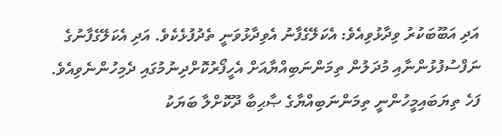އަދި އަބޫބަކުރު ވިދާޅުވިއެވެ: އެކަލޭގެފާނު އެވިދާޅުވަނީ ތެދުފުޅެކެވެ. އަދި އެކަލޭގެފާނުގެ ނަފްސުފުޅުންނާއި މުދަލުން ތިމަންނަބިއްޔާއަށް އެހީފޯރުކޮށްދިނުމުގައި ދެމިހުންނެވިއެވެ. ފަހެ ތިޔަބައިމީހުންނީ ތިމަންނަބިއްޔާގެ ޞާޙިބާ ދޫކޮށްލާ ބަޔަކު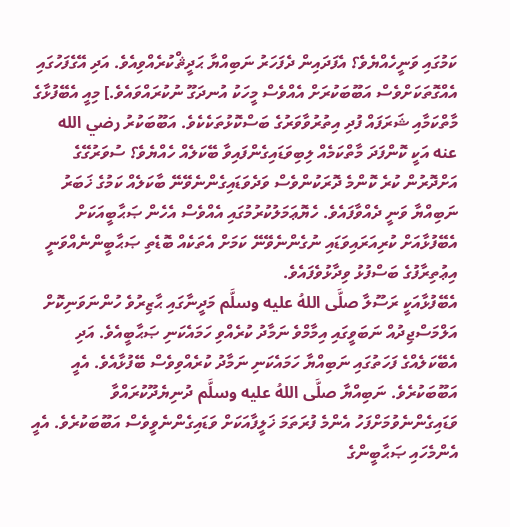ކަމުގައި ވަނީހެއްޔެވެ؟ އެފަދައިން ދެފަހަރު ނަބިއްޔާ ޙަދީޘްކުރެއްވިއެވެ. އަދި އޭގެފަހުގައި އެއްގޮތަކަށްވެސް އަބޫބަކުރަށް އެއްވެސް މީހަކު އުނދަގޫ ނުކުރައްވައެވެ.] މިއީ އެބޭފުޅާގެ މާތްކަމާއި ޝަރަފައް ފުދި އިތުރުވާވަރުގެ ބަސްކޮޅުތަކެކެވެ. އަބޫބަކުރު رضي الله عنه އަކީ ކޮންފަދަ މާތްކަމެއް ލިބިވަޑައިގެންފައިވާ ބޭކަލެއް ހެއްޔެވެ؟ ސުވަރުގޭގެ އަށްދޮރުން ކުރެ ކޮންމެ ދޮރަކުންވެސް ވަދެވަޑައިގެންނެވޭނޭ ބާކަލެއް ކަމުގެ ޚަބަރު ނަބިއްޔާ ވަނީ ދެއްވާފައެވެ. ހެޔޮޢަމަލުކުރުމުގައި އެއްވެސް އެހެން ޞަޙާބީއަކަށް އެބޭފުޅާއަށް ކުރިއަރައިވަޑައި ނުގެންނެވޭނޭ ކަމަށް އެތަކެއް ބޮޑެތި ޞަޙާބީންނެއްވަނީ އިޢުތިރާފުގެ ބަސްފުޅު ވިދާޅުވެފައެވެ.
އެބޭފުޅާއަކީ ރަސޫލާ صلَّى اللهُ عليه وسلَّم މަދީނާގައި ޙާޒިރުވެ ހުންނަވަނިކޮށް އަލްމަސްޖިދުއް ނަބަވީގައި އިމާމްވެ ނަމާދު ކުރެއްވި ހަމައެކަނި ޞަޙާބީއެވެ. އަދި އެބޭކަލެއްގެ ފަހަތުގައި ނަބިއްޔާ ހަމައެކަނި ނަމާދު ކުރެއްވިވެސް ބޭފުޅާއެވެ. އެއީ އަބޫބަކުރެވެ. ނަބިއްޔާ صلَّى اللهُ عليه وسلَّم ދުނިޔެދޫކުރައްވާ ވަޑައިގެންނެވުމަށްފަހު އެންމެ ފުރަތަމަ ޚަލީފާއަކަށް ވަޑައިގެންނެވީވެސް އަބޫބަކުރެވެ. އެއީ އެންމެހައި ޞަޙާބީންގެ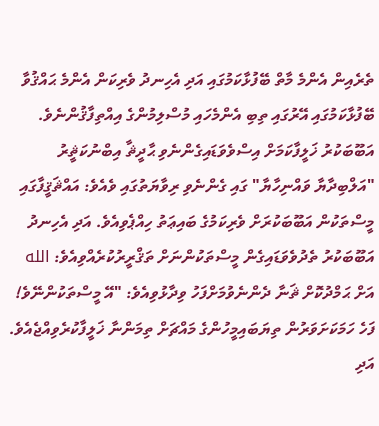ތެރެއިން އެންމެ މާތް ބޭފުޅާކަމުގައި އަދި އެހިނދު ވެރިކަން އެންމެ ޙައްޤުވާ ބޭފުޅާކަމުގައި އޭރުގައި ތިބި އެންމެހައި މުސްލިމުންގެ އިއްތިފާޤުންނެވެ.
އަބޫބަކުރު ޚަލީފާކަމަށް އިސްވެވަޑައިގެންނެވި ޙާދީޘާ އިބްނުކަޘީރު "އަލްބިދާޔާ ވައްނިހާޔާ" ގައި ގެންނެވި ރިވާޔަތުގައި ވެއެވެ: އައްޘަޤީފާގައި މީސްތަކުން އަބޫބަކުރަށް ވެރިކަމުގެ ބައިޢަތު ހިއްޕެވިއެވެ. އަދި އެހިނދު އަބޫބަކުރު ތެދުވެވަޑައިގެން މީސްތަކުންނަށް ތަޤްރީރުކުރެއްވިއެވެ: الله އަށް ޙަމްދުކޮށް ޘަނާ ދެންނެވުމަށްފަހު ވިދާޅުވިއެވެ: "އޭ މީސްތަކުންނޭވެ! ފަހެ ހަމަކަށަވަރުން ތިޔަބައިމީހުންގެ މައްޗަށް ތިމަންނާ ޚަލީފާކުރެވިއްޖެއެވެ. އަދި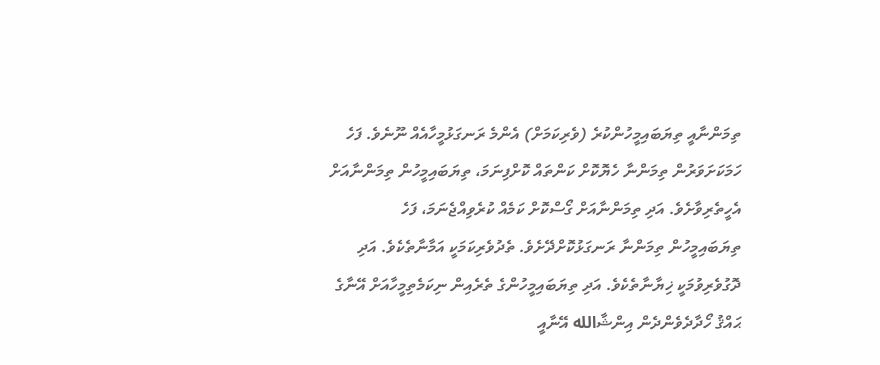ތިމަންނާއީ ތިޔަބައިމީހުންކުރެ (ވެރިކަމަށް) އެންމެ ރަނގަޅުމީހާއެއް ނޫނެވެ. ފަހެ ހަމަކަށަވަރުން ތިމަންނާ ހެޔޮކޮށް ކަންތައް ކޮށްފިނަމަ، ތިޔަބައިމީހުން ތިމަންނާއަށް އެހީތެރިވާށެވެ. އަދި ތިމަންނާއަށް ގޯސްކޮށް ކަމެއް ކުރެވިއްޖެނަމަ، ފަހެ ތިޔަބައިމީހުން ތިމަންނާ ރަނގަޅުކޮށްދޭށެވެ. ތެދުވެރިކަމަކީ އަމާނާތެކެވެ. އަދި ދޮގުވެރިވުމަކީ ޚިޔާނާތެކެވެ. އަދި ތިޔަބައިމީހުންގެ ތެރެއިން ނިކަމެތިމީހާއަށް އޭނާގެ ޙައްޤު ހޯދާދެވެންދެން އިންޝާالله އޭނާއީ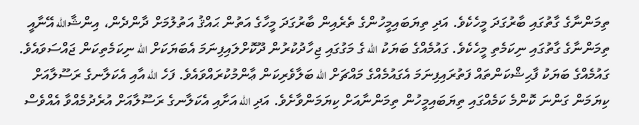ތިމަންނާގެ ގާތުގައި ބާރުގަދަ މީހެކެވެ. އަދި ތިޔަބައިމީހުންގެ ތެރެއިން ބާރުގަދަ މީހާގެ އަތުން ޙައްޤު އަތުލުމަށް ދާންދެން، އިންޝާالله އޭނާއީ ތިމަންނާގެ ގާތުގައި ނިކަމެތި މީހެކެވެ. ގައުމެއްގެ ބަޔަކު الله ގެ މަގުގައި ޖިހާދުކުރުން ދޫކޮށްލައިފިނަމަ އެބަޔަކަށް الله ނިކަމެތިކަން ޖައްސަވައެވެ. ގައުމެއްގެ ބަޔަކު ފާޙިޝްކަންތައް ފަތުރައިފިނަމަ އެގައުމެއްގެ މައްޗަށް الله ބަލާވެރިކަން ޢާންމުކުރައްވައެވެ. ފަހެ الله އާއި އެކަލާނގެ ރަސޫލާއަށް ކިޔަމަން ގަންނަ ކޮންމެ ކަމެއްގައި ތިޔަބައިމީހުން ތިމަންނާއަށް ކިޔަމަންވާށެވެ. އަދި الله އަށާއި އެކަލާނގެ ރަސޫލާއަށް އުރެދުމެއްވާ އެއްވެސް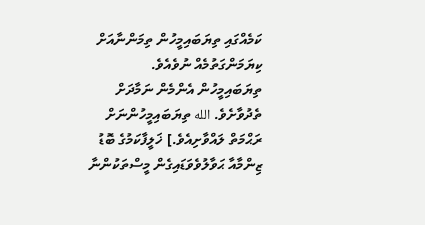ކަމެއްގައި ތިޔަބައިމީހުން ތިމަންނާއަށް ކިޔަމަންގަތުމެއް ނުވެއެވެ. ތިޔަބައިމީހުން އެންމެން ނަމާދަށް ތެދުވާށެވެ. الله ތިޔަބައިމީހުންނަށް ރަޙްމަތް ލައްވާށިއެވެ.] ޚަލީފާކަމުގެ ބޮޑު ޒިންމާއާ ޙަވާލުވެވަޑައިގެން މީސްތަކުންނާ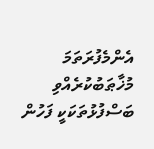އެންމެފުރަތަމަ މުޚާޠަބުކުރެއްވި ބަސްފުޅުތަކަކީ ފަހުން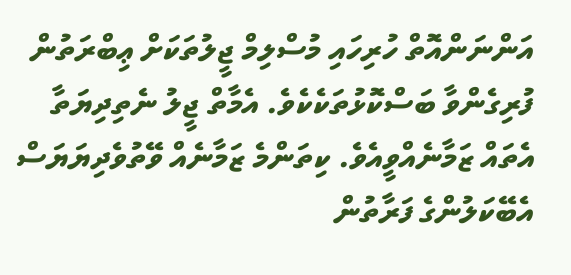އަންނަންއޮތް ހުރިހައި މުސްލިމް ޖީލުތަކަށް ޢިބްރަތުން ފުރިގެންވާ ބަސްކޮޅުތަކެކެވެ. އެމާތް ޖީލު ނެތިދިޔަތާ އެތައް ޒަމާނެއްވީއެވެ. ކިތަންމެ ޒަމާނެއް ވޭތުވެދިޔަޔަސް އެބޭކަލުންގެ ފަރާތުން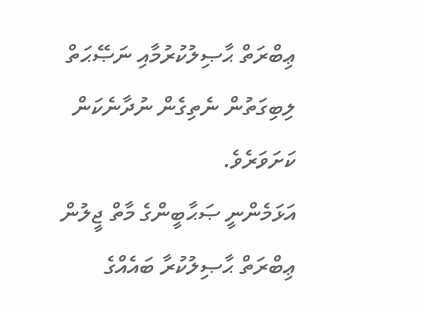ޢިބްރަތް ޙާޞިލުކުރުމާއި ނަޞޭޙަތް ލިބިގަތުން ނެތިގެން ނުދާނެކަން ކަށަވަރެވެ.
އަޅަމެންނީ ޞަޙާބީންގެ މާތް ޖީލުން ޢިބްރަތް ޙާޞިލުކުރާ ބައެއްގެ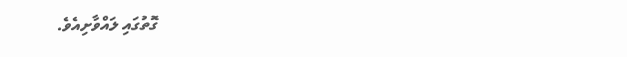ގޮތުގައި ލައްވާށިއެވެ.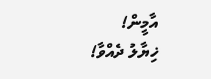އާމީން!
ޚިޔާލު ދެއްވާ!